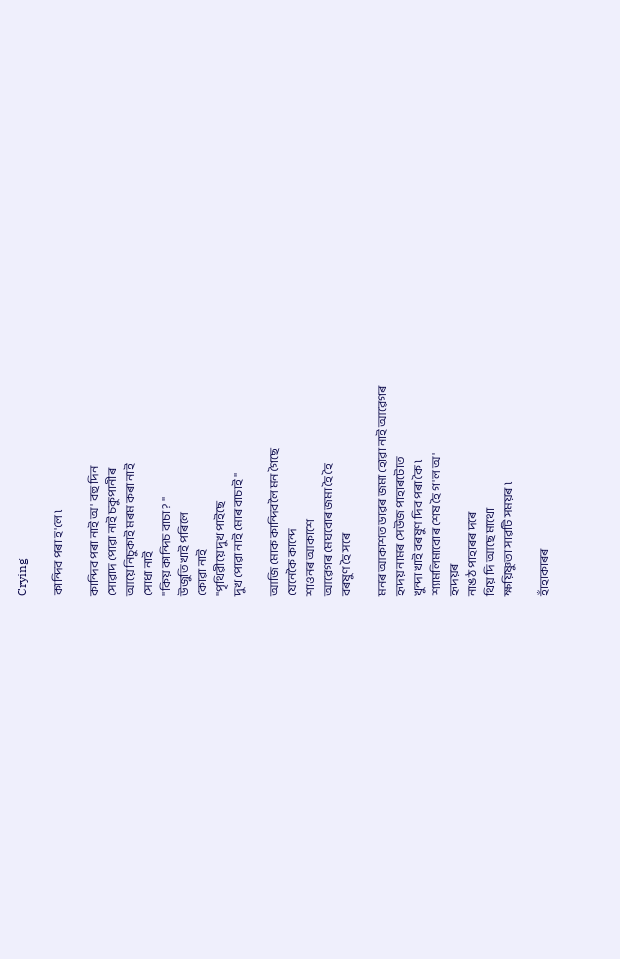Crying

কান্দিব পৰা হ'লে ৷

কান্দিব পৰা নাই অ' বহু দিন
সোৱাদ পোৱা নাই চকুপানীৰ
আয়ে নিচুকাই মৰম কৰা নাই
সোধা নাই
"কিয় কান্দিচ বাচা? "
উজুতি খাই পৰিলে
কোৱা নাই
"পৃথিৱীয়ে দুখ পাইছে
দুখ পোৱা নাই মোৰ বাচাই "

আজি মোক কান্দিবলৈ মন গৈছে
যেনেকৈ কান্দে
শাওনৰ আকাশে
আৱেগৰ মেঘবোৰ জমা হৈ হৈ
বৰষুণ হৈ সৰে

মনৰ আকাশত ডাৱৰ জমা হোৱা নাই আৱেগৰ
হৃদয় নামৰ সেউজ পাহাৰটোত
খুন্দা খাই বৰষুণ দিব পৰা কৈ ৷
শ্যামলিমাবোৰ শেষ হৈ গ'ল অ'
হৃদয়ৰ
নাঙঠ পাহাৰৰ দৰে
থিয় দি আছে মাথো
ক্ষয়িষ্ণুতা সাৱটি সময়ৰ ৷

হাঁহাকাৰৰ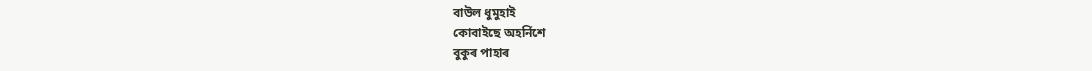বাউল ধুমুহাই
কোবাইছে অহৰ্নিশে
বুকুৰ পাহাৰ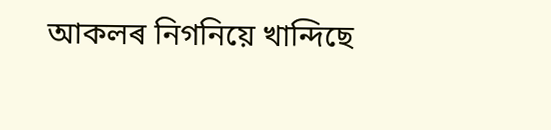আকলৰ নিগনিয়ে খান্দিছে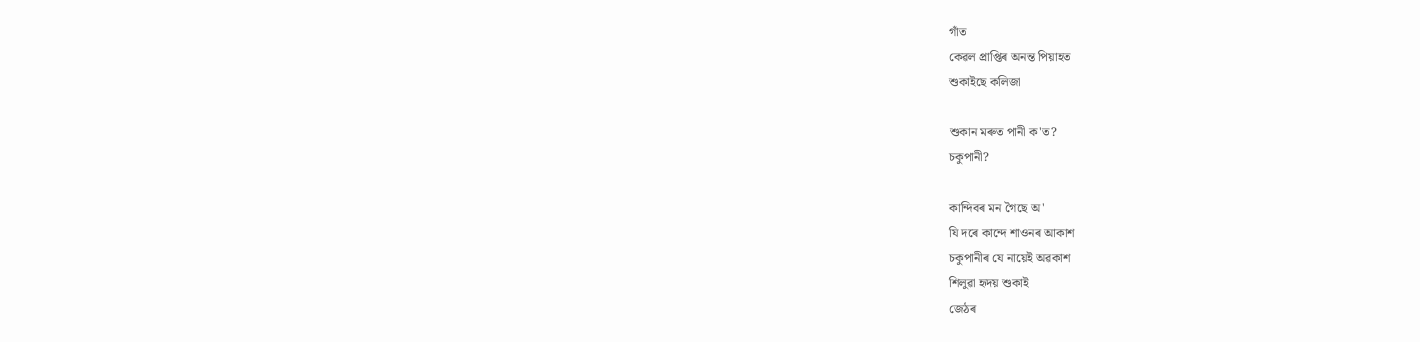গাঁত
কেৱল প্ৰাপ্তিৰ অনন্ত পিয়াহত
শুকাইছে কলিজা

শুকান মৰুত পানী ক'ত?
চকুপানী?

কান্দিবৰ মন গৈছে অ'
যি দৰে কান্দে শাওনৰ আকাশ
চকুপানীৰ যে নায়েই অৱকাশ
শিলুৱা হৃদয় শুকাই
জেঠৰ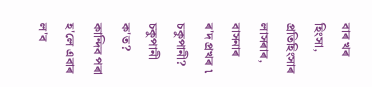বাৰ খৰ
হিংসা, প্ৰতিহিংসাৰ
লাসৰাৰ, বাসনাৰ
ৰ'দ প্ৰখৰ ৷
চকুপানী?
চকুপানী ক'ত?
কান্দিব পৰা হ'লে এবাৰ
ল'ব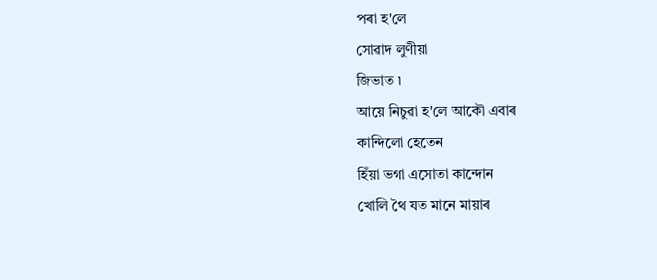পৰা হ'লে
সোৱাদ লুণীয়া
জিভাত ৷
আয়ে নিচুৱা হ'লে আকৌ এবাৰ
কান্দিলো হেতেন
হিঁয়া ভগা এসোতা কান্দোন
খোলি থৈ যত মানে মায়াৰ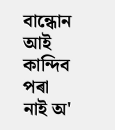বান্ধোন
আই
কান্দিব পৰা নাই অ'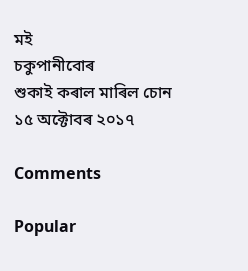মই
চকুপানীবোৰ
শুকাই কৰাল মাৰিল চোন
১৫ অক্টোবৰ ২০১৭

Comments

Popular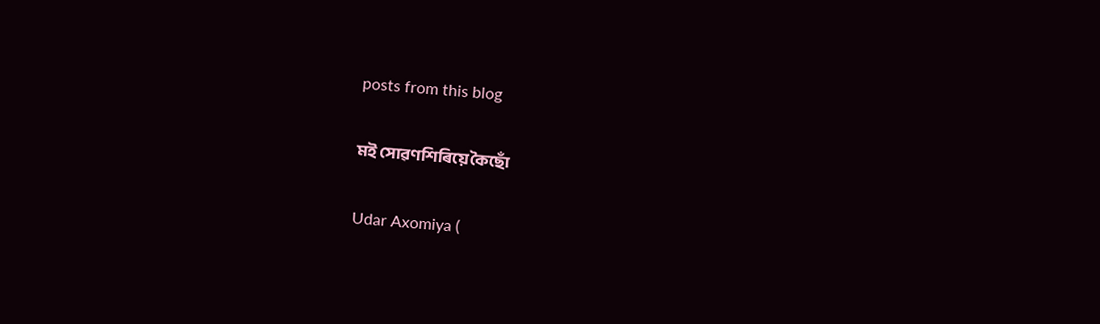posts from this blog

মই সোৱণশিৰিয়ে কৈছোঁ

Udar Axomiya (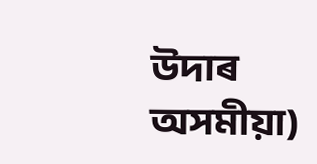উদাৰ অসমীয়া)